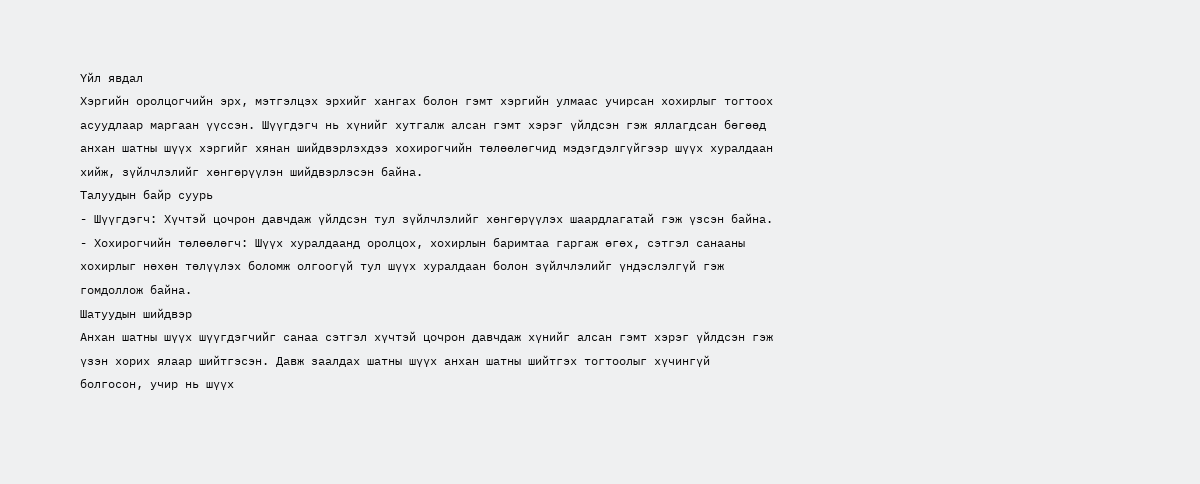Үйл явдал
Хэргийн оролцогчийн эрх, мэтгэлцэх эрхийг хангах болон гэмт хэргийн улмаас учирсан хохирлыг тогтоох асуудлаар маргаан үүссэн. Шүүгдэгч нь хүнийг хутгалж алсан гэмт хэрэг үйлдсэн гэж яллагдсан бөгөөд анхан шатны шүүх хэргийг хянан шийдвэрлэхдээ хохирогчийн төлөөлөгчид мэдэгдэлгүйгээр шүүх хуралдаан хийж, зүйлчлэлийг хөнгөрүүлэн шийдвэрлэсэн байна.
Талуудын байр суурь
- Шүүгдэгч: Хүчтэй цочрон давчдаж үйлдсэн тул зүйлчлэлийг хөнгөрүүлэх шаардлагатай гэж үзсэн байна.
- Хохирогчийн төлөөлөгч: Шүүх хуралдаанд оролцох, хохирлын баримтаа гаргаж өгөх, сэтгэл санааны хохирлыг нөхөн төлүүлэх боломж олгоогүй тул шүүх хуралдаан болон зүйлчлэлийг үндэслэлгүй гэж гомдоллож байна.
Шатуудын шийдвэр
Анхан шатны шүүх шүүгдэгчийг санаа сэтгэл хүчтэй цочрон давчдаж хүнийг алсан гэмт хэрэг үйлдсэн гэж үзэн хорих ялаар шийтгэсэн. Давж заалдах шатны шүүх анхан шатны шийтгэх тогтоолыг хүчингүй болгосон, учир нь шүүх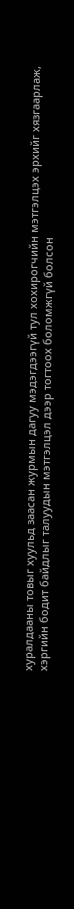хуралдааны товыг хуульд заасан журмын дагуу мэдэгдээгүй тул хохирогчийн мэтгэлцэх эрхийг хязгаарлаж, хэргийн бодит байдлыг талуудын мэтгэлцэл дээр тогтоох боломжгүй болсон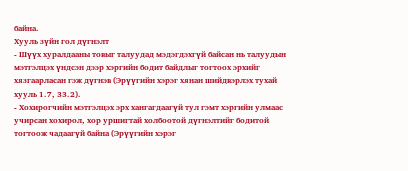байна.
Хууль зүйн гол дүгнэлт
- Шүүх хуралдааны товыг талуудад мэдэгдэхгүй байсан нь талуудын мэтгэлцэх үндсэн дээр хэргийн бодит байдлыг тогтоох эрхийг хязгаарласан гэж дүгнэв (Эрүүгийн хэрэг хянан шийдвэрлэх тухай хууль 1.7, 33.2).
- Хохирогчийн мэтгэлцэх эрх хангагдаагүй тул гэмт хэргийн улмаас учирсан хохирол, хор уршигтай холбоотой дүгнэлтийг бодитой тогтоож чадаагүй байна (Эрүүгийн хэрэг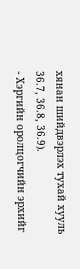хянан шийдвэрлэх тухай хууль 36.7, 36.8, 36.9).
- Хэргийн оролцогчийн эрхийг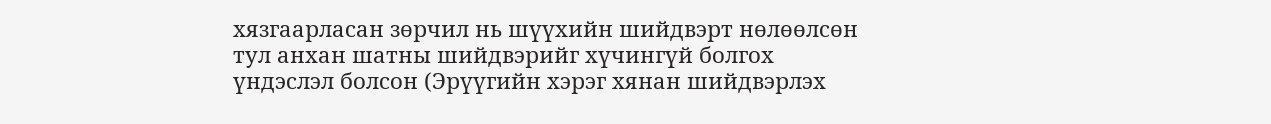хязгаарласан зөрчил нь шүүхийн шийдвэрт нөлөөлсөн тул анхан шатны шийдвэрийг хүчингүй болгох үндэслэл болсон (Эрүүгийн хэрэг хянан шийдвэрлэх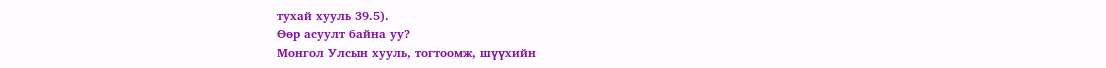тухай хууль 39.5).
Өөр асуулт байна уу?
Монгол Улсын хууль, тогтоомж, шүүхийн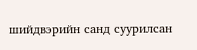шийдвэрийн санд суурилсан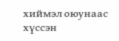хиймэл оюунаас хүссэн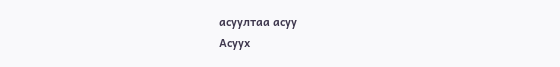асуултаа асуу
Асуух